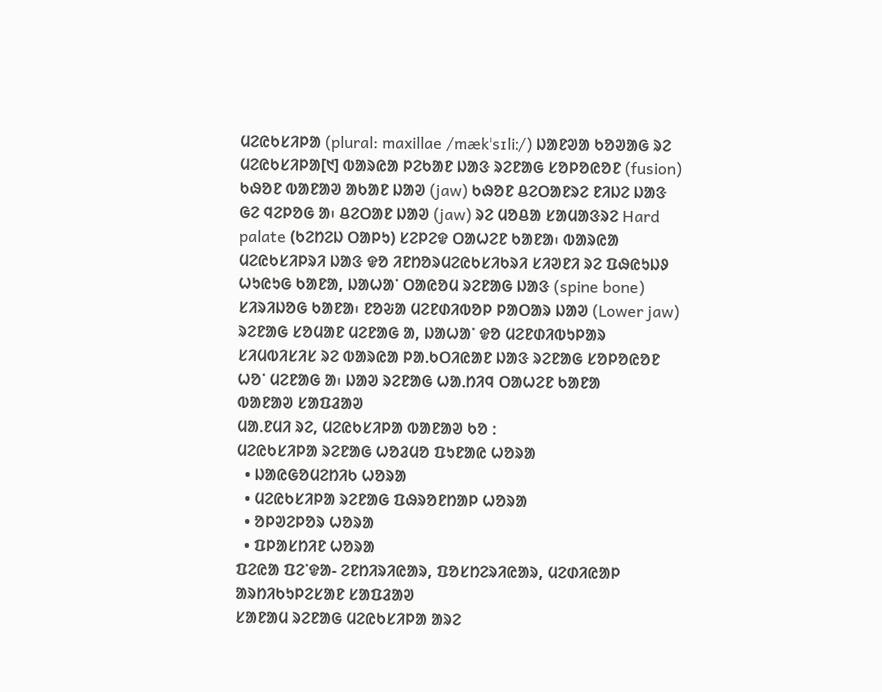ᱢᱮᱭᱠᱥᱤᱞᱟ (plural: maxillae /mækˈsɪliː/) ᱡᱟᱱᱣᱟ ᱠᱚᱣᱟᱜ ᱨᱮ ᱢᱮᱭᱠᱥᱤᱞᱟ[᱑] ᱵᱟᱨᱭᱟ ᱞᱮᱠᱟᱱ ᱡᱟᱝ ᱨᱮᱱᱟᱜ ᱥᱚᱞᱚᱭᱚᱱ (fusion) ᱠᱷᱚᱱ ᱵᱟᱱᱟᱣ ᱟᱠᱟᱱ ᱡᱟᱣ (jaw) ᱠᱷᱚᱱ ᱪᱮᱛᱟᱱᱨᱮ ᱱᱤᱡᱮ ᱡᱟᱝ ᱜᱮ ᱧᱮᱞᱚᱜ ᱟ᱾ ᱪᱮᱛᱟᱱ ᱡᱟᱣ (jaw) ᱨᱮ ᱢᱚᱪᱟ ᱥᱟᱢᱟᱝᱨᱮ Hard palate (ᱠᱮᱴᱮᱡ ᱛᱟᱞᱩ) ᱥᱮᱞᱮᱫ ᱛᱟᱦᱮᱱ ᱠᱟᱱᱟ᱾ ᱵᱟᱨᱭᱟ ᱢᱮᱭᱠᱥᱤᱞᱨᱤ ᱡᱟᱝ ᱫᱚ ᱤᱱᱴᱚᱨᱢᱮᱭᱠᱥᱤᱠᱨᱤ ᱥᱤᱣᱱᱤ ᱨᱮ ᱯᱷᱭᱩᱡᱽ ᱦᱩᱭᱩᱜ ᱠᱟᱱᱟ, ᱡᱟᱦᱟᱸ ᱛᱟᱭᱚᱢ ᱨᱮᱱᱟᱜ ᱡᱟᱝ (spine bone) ᱥᱤᱨᱤᱡᱚᱜ ᱠᱟᱱᱟ᱾ ᱱᱚᱶᱟ ᱢᱮᱱᱰᱤᱵᱚᱞ ᱞᱟᱛᱟᱨ ᱡᱟᱣ (Lower jaw) ᱨᱮᱱᱟᱜ ᱥᱚᱢᱟᱱ ᱢᱮᱱᱟᱜ ᱟ, ᱡᱟᱦᱟᱸ ᱫᱚ ᱢᱮᱱᱰᱤᱵᱩᱞᱟᱨ ᱥᱤᱢᱵᱤᱥᱤᱥ ᱨᱮ ᱵᱟᱨᱭᱟ ᱞᱟᱹᱠᱛᱤᱭᱟᱱ ᱡᱟᱝ ᱨᱮᱱᱟᱜ ᱥᱚᱞᱚᱭᱚᱱ ᱦᱚᱸ ᱢᱮᱱᱟᱜ ᱟ᱾ ᱡᱟᱣ ᱨᱮᱱᱟᱜ ᱦᱟᱹᱴᱤᱧ ᱛᱟᱦᱮᱱ ᱠᱟᱱᱟ
ᱵᱟᱱᱟᱣ ᱥᱟᱯᱲᱟᱣ
ᱢᱟᱹᱱᱢᱤ ᱨᱮ, ᱢᱮᱭᱠᱥᱤᱞᱟ ᱵᱟᱱᱟᱣ ᱠᱚ ᱺ
ᱢᱮᱭᱠᱥᱤᱞᱟ ᱨᱮᱱᱟᱜ ᱦᱚᱲᱢᱚ ᱯᱩᱱᱟᱭ ᱦᱚᱨᱟ
  • ᱡᱟᱭᱜᱚᱢᱮᱴᱤᱠ ᱦᱚᱨᱟ
  • ᱢᱮᱭᱠᱥᱤᱞᱟ ᱨᱮᱱᱟᱜ ᱯᱷᱨᱚᱱᱴᱟᱞ ᱦᱚᱨᱟ
  • ᱚᱞᱣᱮᱞᱚᱨ ᱦᱚᱨᱟ
  • ᱯᱞᱟᱥᱴᱤᱱ ᱦᱚᱨᱟ
ᱯᱮᱭᱟ ᱯᱮᱸᱫᱟ- ᱮᱱᱴᱤᱨᱤᱭᱟᱨ, ᱯᱚᱥᱴᱮᱨᱤᱭᱟᱨ, ᱢᱮᱰᱤᱭᱟᱞ
ᱟᱨᱴᱤᱠᱩᱞᱮᱥᱟᱱ ᱥᱟᱯᱲᱟᱣ
ᱥᱟᱱᱟᱢ ᱨᱮᱱᱟᱜ ᱢᱮᱭᱠᱥᱤᱞᱟ ᱟᱨᱮ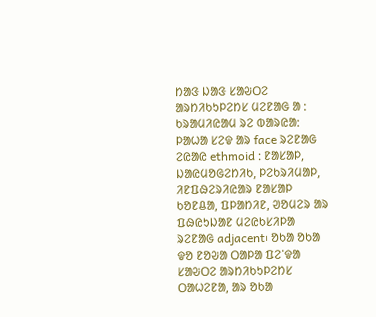ᱴᱟᱝ ᱡᱟᱝ ᱥᱟᱶᱛᱮ ᱟᱨᱴᱤᱠᱩᱞᱮᱴᱥ ᱢᱮᱱᱟᱜ ᱟ ᱺ
ᱠᱨᱟᱢᱤᱭᱟᱢ ᱨᱮ ᱵᱟᱨᱭᱟᱺ ᱞᱟᱦᱟ ᱥᱮᱫ ᱟᱨ face ᱨᱮᱱᱟᱜ ᱮᱭᱟᱭ ethmoid ᱺ ᱱᱟᱥᱟᱞ, ᱡᱟᱭᱢᱚᱜᱮᱴᱤᱠ, ᱞᱮᱠᱨᱤᱢᱟᱞ, ᱤᱱᱯᱷᱮᱨᱤᱭᱟᱨ ᱱᱟᱥᱟᱞ ᱠᱚᱱᱪᱟ, ᱯᱞᱟᱴᱤᱱ, ᱣᱚᱢᱮᱨ ᱟᱨ ᱯᱷᱭᱩᱡᱟᱱ ᱢᱮᱭᱠᱥᱤᱞᱟ ᱨᱮᱱᱟᱜ adjacent᱾ ᱚᱠᱟ ᱚᱠᱟ ᱫᱚ ᱱᱚᱶᱟ ᱛᱟᱞᱟ ᱯᱮᱸᱫᱟ ᱥᱟᱶᱛᱮ ᱟᱨᱴᱤᱠᱩᱞᱮᱴᱥ ᱛᱟᱦᱮᱱᱟ, ᱟᱨ ᱚᱠᱟ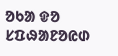ᱚᱠᱟ ᱫᱚ ᱥᱯᱷᱟᱱᱚᱭᱰ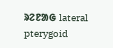ᱨᱮᱱᱟᱜ lateral pterygoid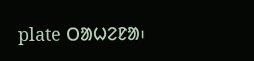plate ᱛᱟᱦᱮᱱᱟ᱾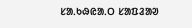ᱥᱟᱹᱠᱷᱭᱟᱹᱛ ᱥᱟᱯᱲᱟᱣ